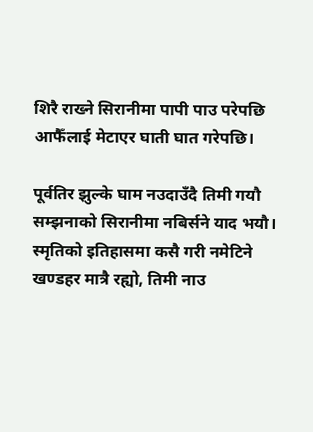शिरै राख्ने सिरानीमा पापी पाउ परेपछि
आफैँलाई मेटाएर घाती घात गरेपछि।

पूर्वतिर झुल्के घाम नउदाउँदै तिमी गयौ
सम्झनाको सिरानीमा नबिर्सने याद भयौ।
स्मृतिको इतिहासमा कसै गरी नमेटिने
खण्डहर मात्रै रह्यो, तिमी नाउ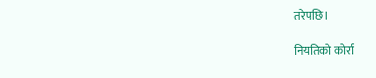तरेपछि।

नियतिको कोर्रा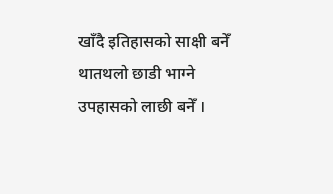खाँदै इतिहासको साक्षी बनेँ
थातथलो छाडी भाग्ने उपहासको लाछी बनेँ ।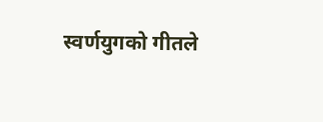स्वर्णयुगको गीतले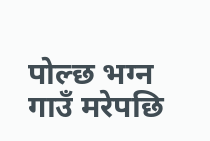पोल्छ भग्न गाउँ मरेपछि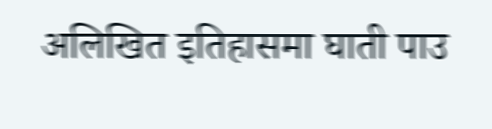अलिखित इतिहासमा घाती पाउ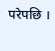परेपछि ।